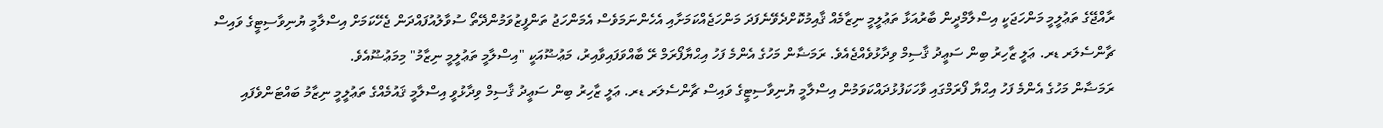ރާއްޖޭގެ ތަޢުލީމީ މަންހަޖަކީ އިސްލާމްދީން ބާރުއަޅާ ތަޢުލީމީ ނިޒާމެއް ޤާއިމުކޮށްދެވޭނެފަދަ މަންހަޖެއްކަމަށާއި އެހެންނަމަވެސް އެމަންހަޖު ތަންފީޒުވަމުންދޭތޯ ސުވާލުއުފައްދަން ޖެހޭކަމަށް އިސްލާމީ ޔުނިވާސިޓީގެ ވައިސް ޗާންސެލަރ ޑރ. ޢަލީ ޒާހިރު ބިން ސަޢީދު ޤާސިމް ވިދާޅުވެއްޖެއެވެ. ރަމަޟާން މަހުގެ އެންމެ ފަހު އިޙްޔާފޯރަމް ރޭ ބާއްވަފައިވާއިރު، މަޢުޟޫއަކީ "އިސްލާމީ ތަޢުލީމީ ނިޒާމު" މިމަޢުޟޫއެވެ.
ރަމަޟާން މަހުގެ އެންމެ ފަހު އިޙްޔާ ފޯރަމްގައި ވާހަކަފުޅުދައްކަވަމުން އިސްލާމީ ޔުނިވާސިޓީގެ ވައިސް ޗާންސެލަރ ޑރ. ޢަލީ ޒާހިރު ބިން ސަޢީދު ޤާސިމް ވިދާޅުވީ އިސްލާމީ ޤައުމެއްގެ ތަޢުލީމީ ނިޒާމު ބައްޓަންވެފައި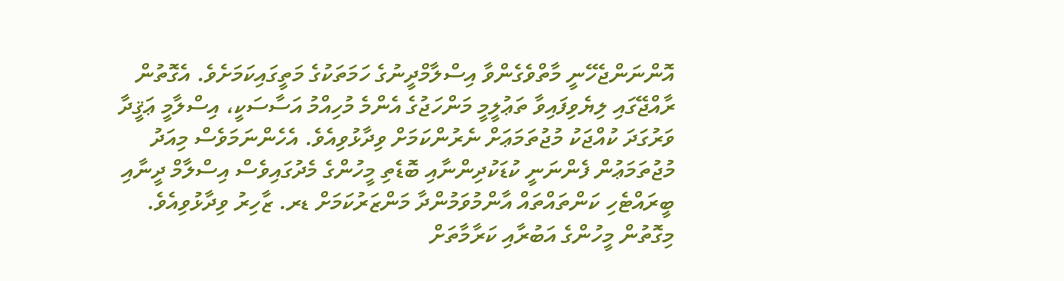އޮންނަންޖެހޭނީ މާތްވެގެންވާ އިސްލާމްދީނުގެ ހަމަތަކުގެ މަތީގައިކަމަށެވެ. އެގޮތުން ރާއްޖޭގައި ލިޔެވިފައިވާ ތަޢުލީމީ މަންހަޖުގެ އެންމެ މުހިއްމު އަސާސަކީ، އިސްލާމީ ޢަޤީދާ ވަރުގަދަ ކުއްޖަކު މުޖުތަމަޢަށް ނެރުންކަމަށް ވިދާޅުވިއެވެ. އެހެންނަމަވެސް މިއަދު މުޖުތަމަޢުން ފެންނަނީ ކުޑަކުދިންނާއި ބޮޑެތި މީހުންގެ މެދުގައިވެސް އިސްލާމް ދީނާއި ބީރައްޓެހި ކަންތައްތައް އާންމުވަމުންދާ މަންޒަރުކަމަށް ޑރ. ޒާހިރު ވިދާޅުވިއެވެ.
މިގޮތުން މީހުންގެ އަބުރާއި ކަރާމާތަށް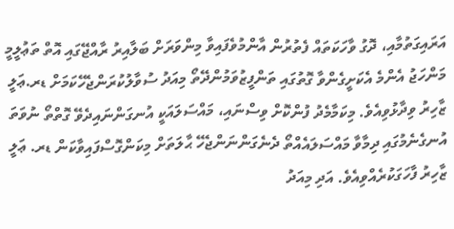އަރައިގަތުމާއި، ދޮގު ވާހަކަތައް ފެތުރުން އާންމުވެފައިވާ މިންވަރަށް ބަލާއިރު ރާއްޖޭގައި އޮތް ތަޢުލީމީ މަންހަޖު އެންމެ އެކަށީގެންވާ ގޮތުގައި ތަންފީޒުވަމުންދޭތޯ މިއަދު ސުވާލުކުރަންޖެހޭކަމަށް ޑރ.ޢަލީ ޒާހިރު ވިދާޅުވިއެވެ. މިކަމާމެދު ފުންކޮށް ވިސްނައި، މައްސަލައަކީ އުނގަންނައިދެވޭ ގޮތްތޯ ނުވަތަ އުނގެނެމުގައި ދިމާވާ މައްސަލައެއްތޯ ދެނެގަންނަންޖެހޭ ޙާލަތަށް މިކަންގޮސްފައިވާކަން ޑރ. ޢަލީ ޒާހިރު ފާހަގަކުރެއްވިއެވެ. އަދި މިއަދު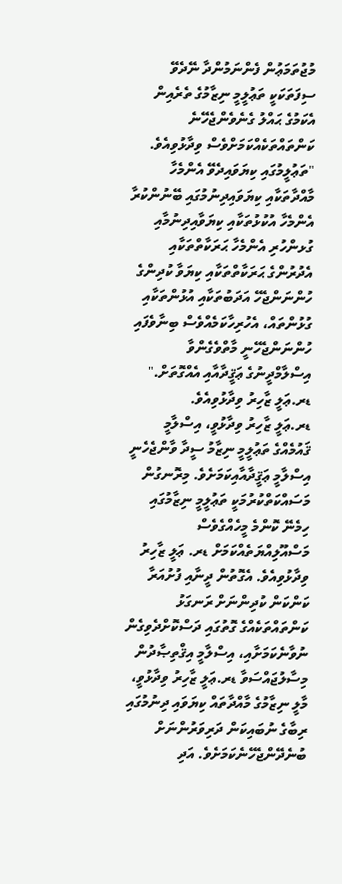މުޖުތަމަޢުން ފެންނަމުންދާ ނޭދެވޭ ސިފަތަކަކީ ތަޢުލީމީ ނިޒާމުގެ ތެރެއިން އެކަމުގެ ޙައްލު ގެނެވެންޖެހޭނެ ކަންތައްތަކެއްކަމަށްވެސް ވިދާޅުވިއެވެ.
"ތަޢުލީމުގައި ކިޔަވައިދެވޭ އެންމެހާ މާއްދާތަކާއި ކިޔަވައިދިނުމުގައި ބޭނުންކުރާ އެންމެހާ އުކުޅުތަކާއި ކިޔަވާއިދިނުމާއި ގުޅންހުރި އެންމެހާ ޙަރަކާތްތަކާއި އެދުރުންގެ ޙަރަކާތްތަކާއި ކިޔަވާ ކުދިންގެ ހުންނަންޖެހޭ އަދަބުތަކާއި އުޅުންތަކާއި ގުޅުންތައް، އެހުރިހާކަމެއްވެސް ބިނާވެފައި ހުންނަންޖެހޭނީ މާތްވެގެންވާ އިސްލާމްދީނުގެ ޢަޤީދާއާއި އެއްގޮތަށް." ޑރ.ޢަލީ ޒާހިރު ވިދާޅުވިއެވެ.
ޑރ.ޢަލީ ޒާހިރު ވިދާޅުވީ، އިސްލާމީ ޤައުމެއްގެ ތަޢުލީމީ ނިޒާމު ސީދާ ވާންޖެހެނީ އިސްލާމީ ޢަޤީދާއާއިކަމަށެވެ. މިރޮނގުން މަސައްކަތްކުރުމަކީ ތަޢުލީމީ ނިޒާމުގައި ހިމެނޭ ކޮންމެ މީހެއްގެވެސް މަސްއޫލިއްޔަތެއްކަމަށް ޑރ. ޢަލީ ޒާހިރު ވިދާޅުވިއެވެ. އެގޮތުން ދީނާއި ފުށުއަރާ ކަންކަން ކުދިންނަށް ރަނގަޅު ކަންތައްތަކެއްގެ ގޮތުގައި ދަސްކޮށްދެވިގެން ނުވާނެކަމަށާއި، އިސްލާމީ އިޤްތިޞާދުން މިސާލުޖައްސަވާ ޑރ.ޢަލީ ޒާހިރު ވިދާޅުވީ، މާލީ ނިޒާމުގެ މާއްދާތައް ކިޔަވައި ދިނުމުގައި ރިބާގެ ނުބައިކަން ދަރިވަރުންނަށް ބުނެދޭންޖެހޭނެކަމަށެވެ. އަދި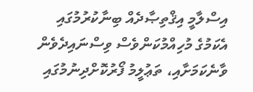އިސްލާމީ އިޤްތިޞާދެއް ބިނާކުރުމުގައި އެކަމުގެ މުހިއްމުކަންވެސް ވިސްނައިދެވެން ވާނެކަމަށާއި، ތަޢުލީމު ފޯރުކޮށްދިނުމުގައި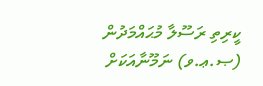ކީރިތި ރަސޫލާ މުޙައްމަދުން (ޞ.ޢ.ވ) ނަމޫނާއަކަށް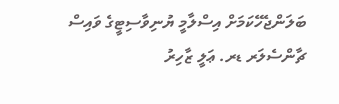ބަލަންޖެހޭކަމަށް އިސްލާމީ ޔުނިވާސިޓީގެ ވައިސް ޗާންސެލަރ ޑރ. ޢަލީ ޒާހިރު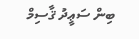ބިން ސަޢީދު ޤާސިމް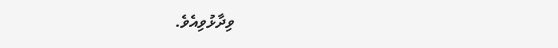ވިދާޅުވިއެވެ.